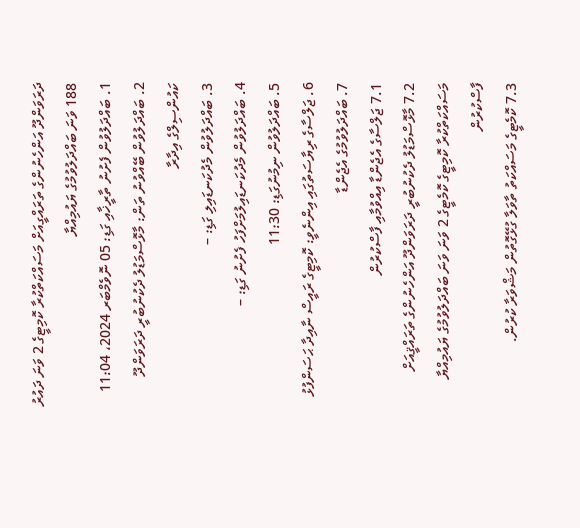ދަރަވަންދޫ އަންހެނުންގެ ތަރައްގީއަށް މަސައްކަތްކުރާ ކޮމިޓީގެ 2 ވަނަ ދައުރު 188 ވަނަ ބައްދަލުވުމުގެ ޔައުމިއްޔާ
1. ބައްދަލުވުން ފެށުނު ތާރީޚާއި ގަޑި: 05 ނޮވެމްބަރ 2024، 11:04
2. ބައްދަލުވުން ބޭއްވުނު ތަން: މާޅޮސްމަޑުލު ދެކުނުބުރީ ދަރަވަންދޫ ކައުންސިލްގެ އިދާރާ
3. ބައްދަލުވުން މެދުކަނޑައިލި ގަޑި: –
4. ބައްދަލުވުން މެދުކަނޑައިލުމަށްފަހު ފެށުނު ގަޑި: –
5. ބައްދަލުވުން ނިމުނުގަޑި: 11:30
6. ޖަލްސާގެ ރިޔާސަތުގައި އިންނެވީ: ކޮމިޓީގެ ރައީސް ނާއިދާ ޙަސަންފުޅު
7. ބައްދަލުވުމުގެ އެޖެންޑާ
7.1 ޖަލްސާގެ އެޖެންޑާ އިއްވުމާއި ފާސްކުރުން
7.2 މާޅޮސްމަޑުލު ދެކުނުބުރީ ދަރަވަންދޫ އަންހެނުންގެ ތަރައްޤީއަށް މަސައްކަތްކުރާ ކޮމިޓީގެ ކޮމެޓީގެ 2 ވަނަ ވަނަ ބައްދަލުވުމުގެ ޔައުމިއްޔާ ފާސްކުރުން
7.3 ކޮމެޓީގެ މަސައްކަތު ތާވަލާ ގުޅޭގޮތުން މަޝްވަރާ ކުރުން.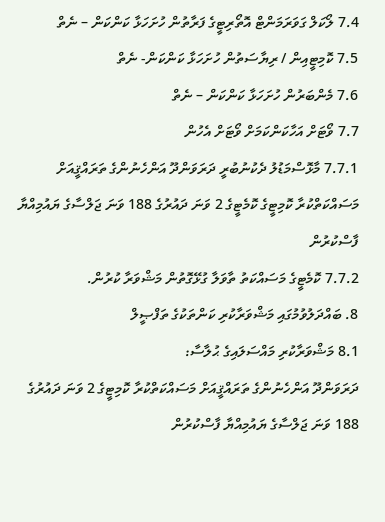7.4 ލޯކަލް ގަވަރަމަންޓް އޮތޯރިޓީގެ ފަރާތުން ހުށަހަޅާ ކަންކަން – ނެތް
7.5 ކޮމިޓީއިން / ރިޔާސަތުން ހުށަހަޅާ ކަންކަން- ނެތް
7.6 މެންބަރުން ހުށަހަޅާ ކަންކަން – ނެތް
7.7 ވޯޓަށް އަހާކަންކަމަށް ވޯޓަށް އެހުން
7.7.1 މާޅޮސްމަޑުލު ދެކުނުބުރީ ދަރަވަންދޫ އަންހެނުންގެ ތަރައްޤީއަށް މަސައްކަތްކުރާ ކޮމިޓީގެ ކޮމެޓީގެ 2 ވަނަ ދައުރުގެ 188 ވަނަ ޖަލްސާގެ ޔައުމިއްޔާ ފާސްކުރުން
7.7.2 ކޮމެޓީގެ މަސައްކަތު ތާވަލާ ގުޅޭގޮތުން މަޝްވަރާ ކުރުން.
8. ބައްދަލުވުމުގައި މަޝްވަރާކުރި ކަންތަކުގެ ތަފްޞީލް
8.1 މަޝްވަރާކުރި މައްސަލައިގެ ޙުލާސާ:
ދަރަވަންދޫ އަންހެނުންގެ ތަރައްޤީއަށް މަސައްކަތްކުރާ ކޮމިޓީގެ 2 ވަނަ ދައުރުގެ 188 ވަނަ ޖަލްސާގެ ޔައުމިއްޔާ ފާސްކުރުން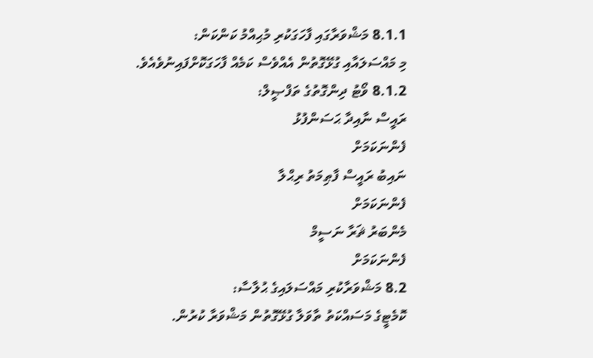8.1.1 މަޝްވަރާގައި ފާހަގަކުރި މުޙިއްމު ކަންކަން:
މި މައްސަލައާއި ގުޅޭގޮތުން އެއްވެސް ކަމެއް ފާހަގަކޮށްފައިނުވެއެވެ.
8.1.2 ވޯޓު ދިންގޮތުގެ ތަފްޞީލް:
ރައީސް ނާއިދާ ޙަސަންފުޅު
ފެންނަކަމަށް
ނައިބު ރައީސް ފާޠިމަތު ރިޙްލާ
ފެންނަކަމަށް
މެންބަރު ޘަރާ ނަސީމް
ފެންނަކަމަށް
8.2 މަޝްވަރާކުރި މައްސަލައިގެ ޙުލާސާ:
ކޮމެޓީގެ މަސައްކަތު ތާވަލާ ގުޅޭގޮތުން މަޝްވަރާ ކުރުން.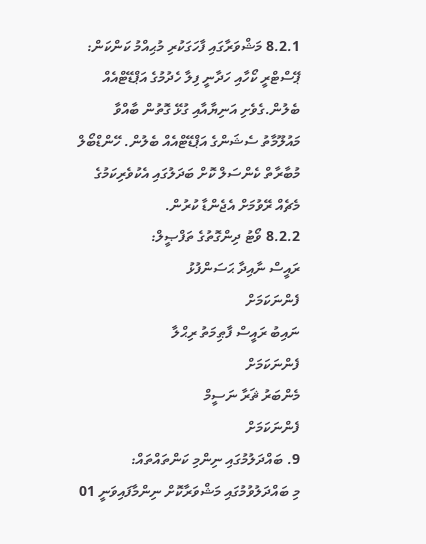8.2.1 މަޝްވަރާގައި ފާހަގަކުރި މުޙިއްމު ކަންކަން:
ޕޭސްޓްރީ ކޯހާއި ހަދާނީ ފިލާ ހެދުމުގެ އަޕްޑޭޓްއެއް ބެލުން.ގެވެށި އަނިޔާއާއި ގުޅޭ ގޮތުން ބާއްވާ މައުލޫމާތު ސެޝަންގެ އަޕްޑޭޓްއެއް ބެލުން. ހޭންޑްބޯލް މުބާރާތް ކެންސަލް ކޮށް ބަދަލުގައި އެކުވެރިކަމުގެ މެޗެއް ރޭވުމަށް އެޖެންޑާ ކުރުން.
8.2.2 ވޯޓު ދިންގޮތުގެ ތަފްޞީލް:
ރައީސް ނާއިދާ ޙަސަންފުޅު
ފެންނަކަމަށް
ނައިބު ރައީސް ފާޠިމަތު ރިޙްލާ
ފެންނަކަމަށް
މެންބަރު ޘަރާ ނަސީމް
ފެންނަކަމަށް
9. ބައްދަލުމުގައި ނިންމި ކަންތައްތައް:
މި ބައްދަލުވުމުގައި މަޝްވަރާކޮށް ނިންމާފައިވަނީ 01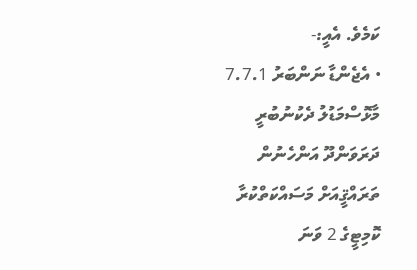ކަމެވެ. އެއީ:-
• އެޖެންޑާ ނަންބަރު 7.7.1 މާޅޮސްމަޑުލު ދެކުނުބުރީ ދަރަވަންދޫ އަންހެނުން ތަރައްޤީއަށް މަސައްކަތްކުރާ ކޮމިޓީގެ 2 ވަނަ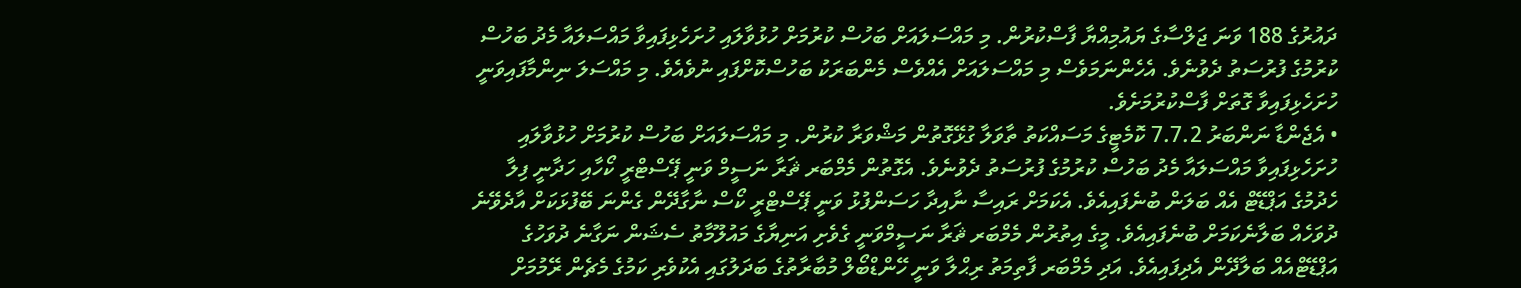ދައުރުގެ 188 ވަނަ ޖަލްސާގެ ޔައުމިއްޔާ ފާސްކުރުން. މި މައްސަލައަށް ބަހުސް ކުރުމަށް ހުޅުވާލައި ހުށަހެޅިފައިވާ މައްސަލައާ މެދު ބަހުސް ކުރުމުގެ ފުރުސަތު ދެވުނެވެ. އެހެންނަމަވެސް މި މައްސަލައަށް އެއްވެސް މެންބަރަކު ބަހުސްކޮށްފައި ނުވެއެވެ. މި މައްސަލަ ނިންމާފައިވަނީ ހުށަހެޅިފައިވާ ގޮތަށް ފާސްކުރުމަށެވެ.
• އެޖެންޑާ ނަންބަރު 7.7.2 ކޮމެޓީގެ މަސައްކަތު ތާވަލާ ގުޅޭގޮތުން މަޝްވަރާ ކުރުން. މި މައްސަލައަށް ބަހުސް ކުރުމަށް ހުޅުވާލައި ހުށަހެޅިފައިވާ މައްސަލައާ މެދު ބަހުސް ކުރުމުގެ ފުރުސަތު ދެވުނެވެ. އެގޮތުން މެމްބަރ ޘަރާ ނަސީމް ވަނީ ޕޭސްޓްރީ ކޯހާއި ހަދާނީ ފިލާ ހެދުމުގެ އަޕްޑޭޓް އެއް ބަލަން ބުނެފައިއެވެ. އެކަމަށް ރައިސާ ނާއިދާ ހަސަންފުޅު ވަނީ ޕޭސްޓްރީ ކޯސް ނާގާދޭން ގެންނަ ބޭފުޅަކަށް އާދެވޭނެ ދުވަހެއް ބަލާނެކަމަށް ބުނެފައިއެވެ. މީގެ އިތުރުން މެމްބަރ ޘަރާ ނަސީމްވަނީ ގެވެށި އަނިޔާގެ މައުލޫމާތު ސެޝަން ނަގާނެ ދުވަހުގެ އަޕްޑޭޓްއެއް ބަލާދޭން އެދިފައިއެވެ. އަދި މެމްބަރ ފާތިމަތު ރިޙްލާ ވަނީ ހޭންޑްބޯލް މުބާރާތުގެ ބަދަލުގައި އެކުވެރި ކަމުގެ މެޗެން ރޭމުމަށް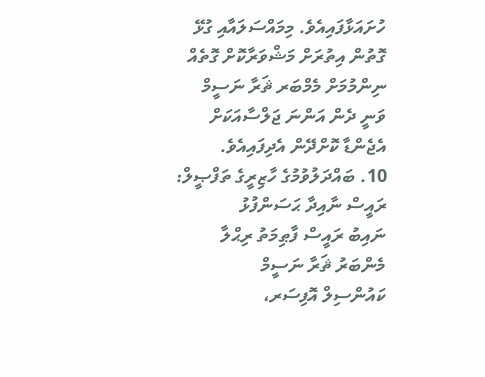ހުށައަޅާފައިއެވެ. މިމައްސަލައާއި ގުޅޭ ގޮތުން އިތުރަށް މަޝްވަރާކޮށް ގޮތެއް ނިންމުމަށް މެމްބަރ ޘަރާ ނަސީމް ވަނީ ދެން އަންނަ ޖަލްސާއަކަށް އެޖެންޑާ ކޮށްދޭން އެދިފައިއެވެ.
10. ބައްދަލުވުމުގެ ހާޒިރީގެ ތަފްޞީލް:
ރައީސް ނާއިދާ ޙަސަންފުޅު
ނައިބު ރައީސް ފާޠިމަތު ރިޙްލާ
މެންބަރު ޘަރާ ނަސީމް
ކައުންސިލް އޮފިސަރ،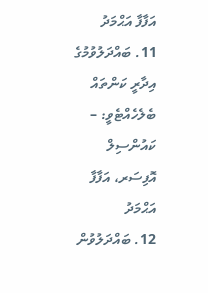އަފާފާ އަޙްމަދު
11. ބައްދަލުވުމުގެ އިދާރީ ކަންތައް ބެލެހެއްޓެވީ: – ކައުންސިލް އޮފިސަރ، އަފާފާ އަޙްމަދު
12. ބައްދަލުވުން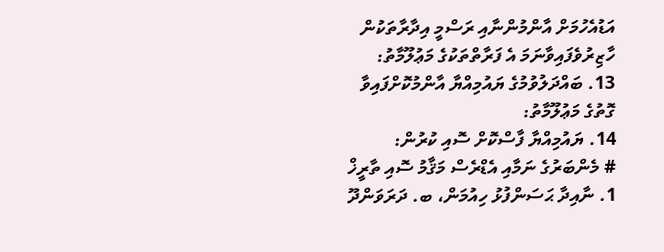އަޑުއެހުމަށް އާންމުންނާއި ރަސްމީ އިދާރާތަކުން ހާޒިރުވެފައިވާނަމަ އެ ފަރާތްތަކުގެ މަޢުލޫމާތު:
13. ބައްދަލުވުމުގެ ޔައުމިއްޔާ އާންމުކޮށްފައިވާ ގޮތުގެ މަޢުލޫމާތު:
14. ޔައުމިއްޔާ ފާސްކޮށް ސޮއި ކުރުން:
# މެންބަރުގެ ނަމާއި އެޑްރެސް މަޤާމު ސޮއި ތާރީޚް
1. ނާއިދާ ޙަސަންފުޅު ހިއުމަން، ބ. ދަރަވަންދޫ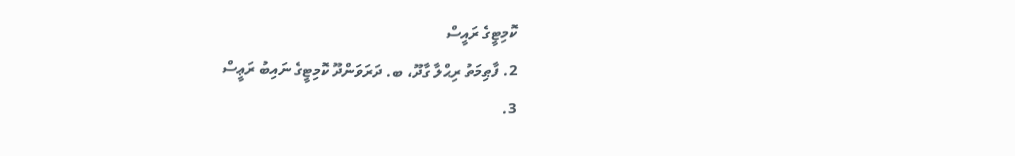ކޮމިޓީގެ ރައީސް
2. ފާޠިމަތު ރިޙްލާ ގާދޫ، ބ. ދަރަވަންދޫ ކޮމިޓީގެ ނައިބު ރަޢީސް
3.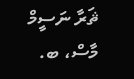ޘަރާ ނަސީމް މާސް، ބ.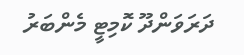ދަރަވަންދޫ ކޮމިޓީ މެންބަރު